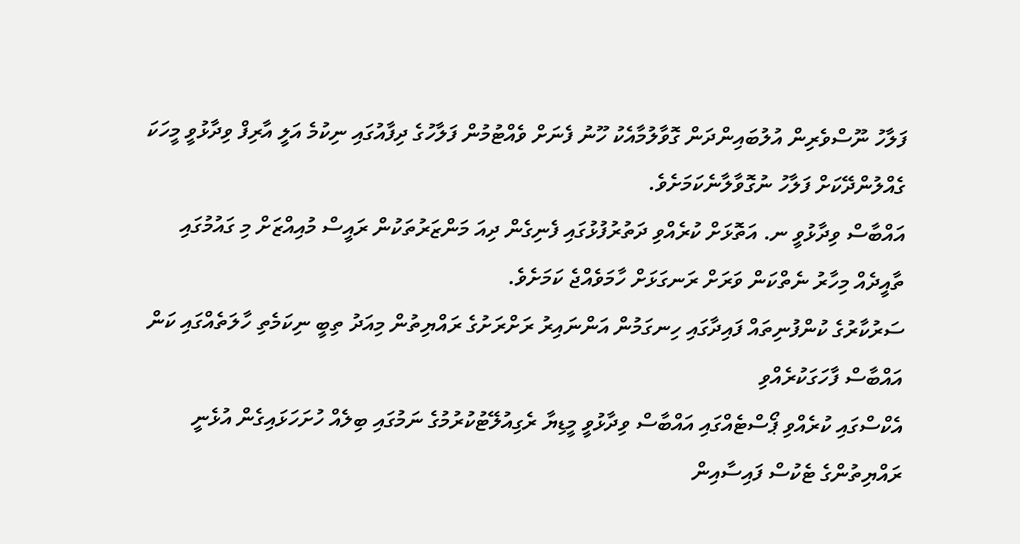ފަލާހު ނޫސްވެރިން އުލުބައިންދަން ގޮވާލުމާއެކު ހޫނު ފެނަށް ވެއްޓުމުން ފަލާހުގެ ދިފާއުގައި ނިކުމެ އަލީ އާރިފް ވިދާޅުވީ މީހަކަ ގެއްލުންދޭކަށް ފަލާހު ނުގޮވާލާނެކަމަށެވެ.
އައްބާސް ވިދާޅުވީ ނ. އަތޮޅަށް ކުރެއްވި ދަތުރުފުޅުގައި ފެނިގެން ދިއަ މަންޒަރުތަކުން ރައީސް މުއިއްޒަށް މި ގައުމުގައި ތާއީދެއް މިހާރު ނެތްކަން ވަރަށް ރަނގަޅަށް ހާމަވެއްޖެ ކަމަށެވެ.
ސަރުކާރުގެ ކުންފުނިތައް ފައިދާގައި ހިނގަމުން އަންނައިރު ރަށްރަށުގެ ރައްޔިތުން މިއަދު ތިބީ ނިކަމެތި ހާލަތެއްގައި ކަން އައްބާސް ފާހަގަކުރެއްވި
އެކްސްގައި ކުރެއްވި ޕޯސްޓެއްގައި އައްބާސް ވިދާޅުވީ މީޑިޔާ ރެގިއުލޭޓުކުރުމުގެ ނަމުގައި ބިލެއް ހުށަހަޅައިގެން އުޅެނީ ރައްޔިތުންގެ ޓެކުސް ފައިސާއިން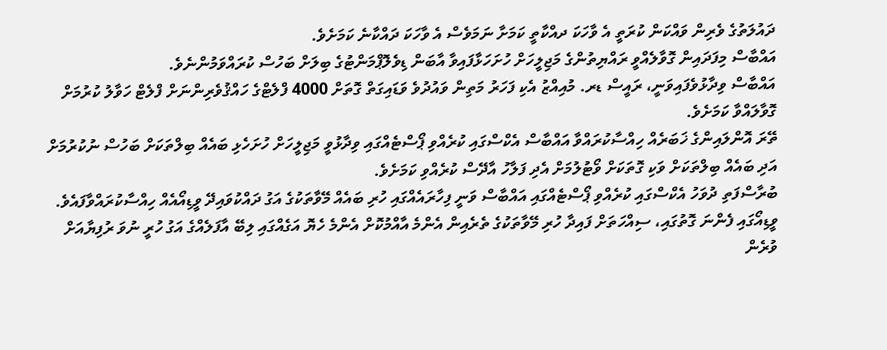ދައުލަތުގެ ވެރިން ވައްކަން ކުރަތީ އެ ވާހަކަ ދއްކާތީ ކަމަށާ ނަމަވެސް އެ ވާހަކަ ދައްކާނެ ކަމަށެވެ.
އައްބާސް މިފަދައިން ގޮވާލެއްވީ ރައްޔިތުންގެ މަޖިލީހަށް ހުށަހަޅާފައިވާ އާބަން ޑިވެލޮޕްމަންޓުގެ ބިލަށް ބަހުސް ކުރައްވަމުންނެވެ.
އައްބާސް ވިދާޅުވެފައިވަނީ، ރައީސް ޑރ. މުއިއްޒު އެކި ފަހަރު މަތިން ވައުދުވެ ވަޑައިގަތް ގޮތަށް 4000 ފްލެޓްގެ ހައްޤުވެރިންނަށް ފްލެޓް ހަވާލު ކުރުމަށް ގޮވާލައްވާ ކަމަށެވެ.
ތޭރަ އޮންލައިންގެ ޚަބަރެއް ހިއްސާކުރައްވާ އައްބާސް އެކްސްގައި ކުރެއްވި ޕޯސްޓެއްގައި ވިދާޅުވީ މަޖިލީހަށް ހުށަހެޅި ބައެއް ބިލްތަކަށް ބަހުސް ނުކުރުމަށް އަދި ބައެއް ބިލްތަކަށް ވަކި ގޮތަކަށް ވޯޓުލުމަށް އެދި ފަލާހު އާދޭސް ކުރެއްވި ކަމަށެވެ.
ބުރާސްފަތި ދުވަހު އެކްސްގައި ކުރެއްވި ޕޯސްޓެއްގައި އައްބާސް ވަނީ ފިހާރައެއްގައި ހުރި ބައެއް މޭވާތަކުގެ އަގު ދައްކުވައިދޭ ވީޑިއޯއެއް ހިއްސާކުރައްވާފައެވެ. ވީޑިއޯގައި ފެންނަ ގޮތުގައި، ސިއްހަތަށް ފައިދާ ހުރި މޭވާތަކުގެ ތެރެއިން އެންމެ އާއްމުކޮށް އެންމެ ހެޔޮ އަގެއްގައި ލިބޭ އާފަލެއްގެ އަގު ހުރީ ނުވަ ރުފިޔާއަށް ވުރެން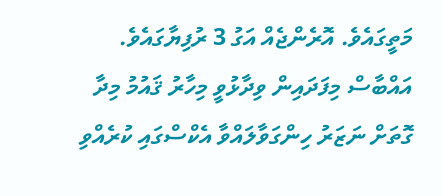މަތީގައެވެ. އޮރެންޖެއް އަގު 3 ރުފިޔާގައެވެ.
އައްބާސް މިފަދައިން ވިދާޅުވީ މިހާރު ޤައުމު މިދާ ގޮތަށް ނަޒަރު ހިންގަވާލައްވާ އެކްސްގައި ކުރެއްވި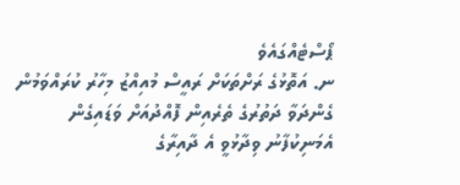ޕޯސްޓެއްގައެވެ
ނ. އަތޮޅުގެ ރަށްތަކަށް ރައީސް މުއިއްޒު މިހާރު ކުރައްވަމުން ގެންދަވާ ދަތުރުގެ ތެރެއިން ފޮއްދުއަށް ވަޑައިގެން އެމަނިކުފާނު ވިދާޅުވީ އެ ދާއިރާގެ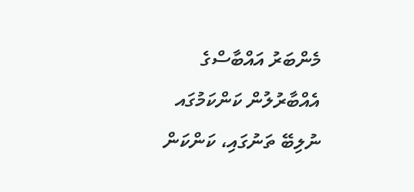މެންބަރު އައްބާސްގެ އެއްބާރުލުން ކަންކަމުގައ ނުލިބޭ ތަނުގައި، ކަންކަން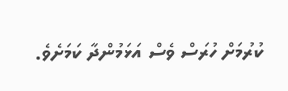ކުރުމަށް ހުރަސް ވެސް އަޅަމުންދާ ކަމަށެވެ.